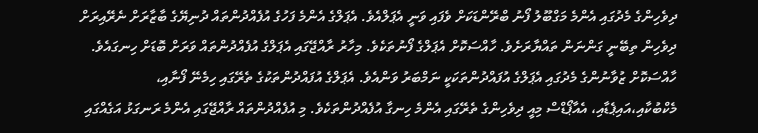ދިވެހިންގެ މެދުގައި އެންމެ މަގްބޫލު ފޯނު ބްރޭންޑަކަށް ވެފައި ވަނީ އެޕަލްއެވެ. އެޕަލްގެ އެންމެ ފަހުގެ އުފެއްދުންތައް ދުނިޔޭގެ ބާޒާރަށް ނެރޭއިރަށް ދިވެހިން ތިބޭނީ ގަންނަން ތައްޔާރަށެވެ. ހާއްސަކޮށް އެޕަލްގެ ފޯނުތަކެވެ. މިހާރު ރާއްޖޭގައި އެޕަލްގެ އުފެއްދުންތައް ވަރަށް ބޮޑަށް ހިނގައެވެ. ހާއްސަކޮށް ޒުވާނުންގެ މެދުގައި އެޕަލްގެ އުފައްދުންތަކަކީ ނަމްބަރު ވަންއެވެ. އެޕަލްގެ އުފައްދުންތަކުގެ ތެރޭގައި ހިމެނޭ ފޯނާއި، މެކްބުކާއި،އައިޕެޑާއި، އެއާޕޯޑްސް މިއީ ދިވެހިންގެ ތެރޭގައި އެންމެ ހިނގާ އުފެއްދުންތަކެވެ. މި އުފެއްދުންތައް ރާއްޖޭގައި އެންމެ ރަނގަޅު އަގެއްގައި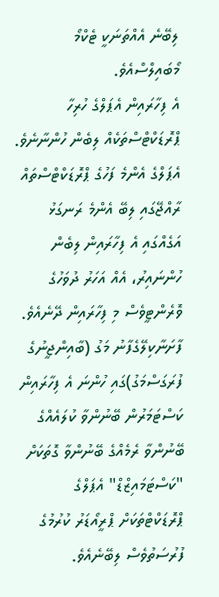ލިބޭނެ އެއްތަނަކީ ޓެކްމޯ މޯބައިލްސްއެވެ.
އެ ފިހާރައިން އެޕަލްގެ ހުރިހާ ޕްރޮޑަކްޓްސްތަކެއް ލިބެން ހުންނާނެވެ. އެޕަލްގެ އެންމެ ފަހުގެ ޕްރޮޑަކްޓްސްތައް ރާއްޖޭގައި ލިބޭ އެންމެ ރަނގަޅު އަގެއްގައި އެ ފިހާރައިން ލިބެން ހުންނައިރު، އެއް އަހަރު ދުވަހުގެ ވޮރެންޓީވެސް މި ފިހާރައިން ދޭނެއެވެ. ފާށަނާކިލޭގެފާނު މަގު (ބާއިންޖީނުގެ ފުރަގަސްމަގު)ގައި ހުންނަ އެ ފިހާރައިން ކަސްޓަމަރުން ބޭނުންވާ ކުލައެއްގެ ބޭނުންވާ ރެމެއްގެ ބޭނުންވާ ގޮތަކަށް "ކަސްޓަމައިޒްޑް" އެޕަލްގެ ޕްރޮޑަކްޓްތަކަށް ޕްރީއޯޑަރު ކުރުމުގެ ފުރުސަތުވެސް ލިބޭނެއެވެ.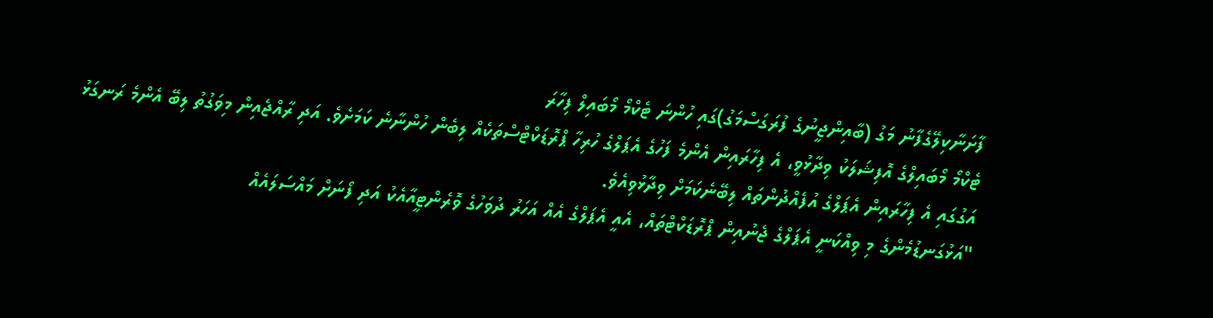ފާށަނާކިލޭގެފާނު މަގު (ބާއިންޖީނުގެ ފުރަގަސްމަގު)ގައި ހުންނަ ޓެކްމޯ މޯބައިލް ފިހާރަ
ޓެކްމޯ މޯބައިލްގެ އޮފިޝަލަކު ވިދާޅުވީ، އެ ފިހާރައިން އެންމެ ފަހުގެ އެޕަލްގެ ހުރިހާ ޕްރޮޑަކްޓްސްތަކެއް ލިބެން ހުންނާނެ ކަމަށެވެ. އަދި ރާއްޖެއިން މިވަގުތު ލިބޭ އެންމެ ރަނގަޅު އަގުގައި އެ ފިހާރައިން އެޕަލްގެ އުފެއްދުންތައް ލިބޭނެކަމަށް ވިދާޅުވިއެވެ.
"އަޅުގަނޑުމެންގެ މި ވިއްކަނީ އެޕަލްގެ ޖެނުއިން ޕްރޮޑަކްޓްތައް، އެއީ އެޕަލްގެ އެއް އަހަރު ދުވަހުގެ ވޮރެންޓީއާއެކު އަދި ފޯނަށް މައްސަލައެއް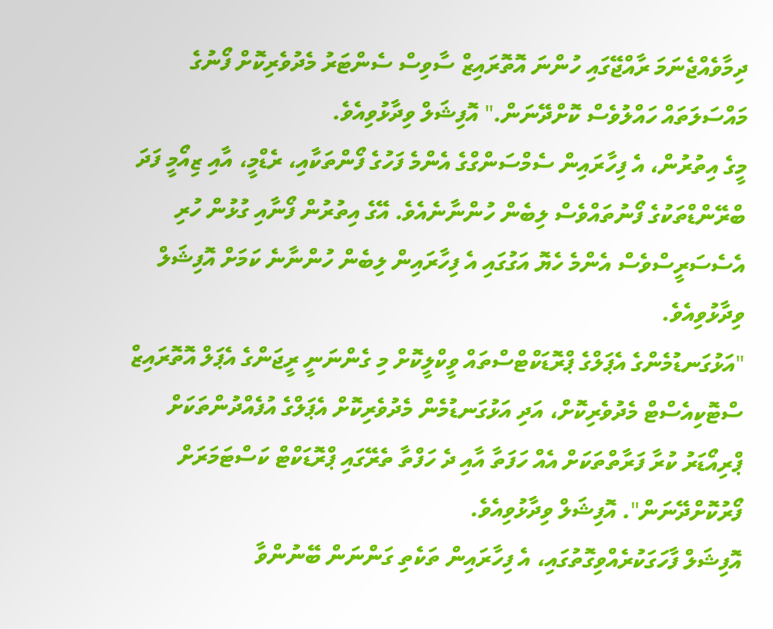ދިމާވެއްޖެނަމަ ރާއްޖޭގައި ހުންނަ އޮތޮރައިޒް ސާވިސް ސެންޓަރު މެދުވެރިކޮށް ފޯނުގެ މައްސަލަތައް ހައްލުވެސް ކޮށްދޭނަން." އޮފިޝަލް ވިދާޅުވިއެވެ.
މީގެ އިތުރުން، އެ ފިހާރައިން ސެމްސަންގްގެ އެންމެ ފަހުގެ ފޯންތަކާއި، ރެޑްމީ، އާއި ޒިއޯމީ ފަދަ ބްރޭންޑްތަކުގެ ފޯނުތައްވެސް ލިބެން ހުންނާނެއެވެ. އޭގެ އިތުރުން ފޯނާއި ގުޅުން ހުރި އެސެސަރީސްވެސް އެންމެ ހެޔޮ އަގުގައި އެ ފިހާރައިން ލިބެން ހުންނާނެ ކަމަށް އޮފިޝަލް ވިދާޅުވިއެވެ.
"އަޅުގަނޑުމެންގެ އެޕަލްގެ ޕްރޮޑަކްޓްސްތައް ވީކްލީކޮށް މި ގެންނަނީ ރީޖަންގެ އެޕަލް އޮތޮރައިޒް ސްޓޮކިއެސްޓް މެދުވެރިކޮށް، އަދި އަޅުގަނޑުމެން މެދުވެރިކޮށް އެޕަލްގެ އުފެއްދުންތަކަށް ޕްރިއޯޑަރު ކުރާ ފަރާތްތަކަށް އެއް ހަފަތާ އާއި ދެ ހަފްތާ ތެރޭގައި ޕްރޮޑަކްޓް ކަސްޓަމަރަށް ފޯރުކޮށްދޭނަން". އޮފިޝަލް ވިދާޅުވިއެވެ.
އޮފިޝަލް ފާހަގަކުރެއްވިގޮތުގައި، އެ ފިހާރައިން ތަކެތި ގަންނަން ބޭނުންވާ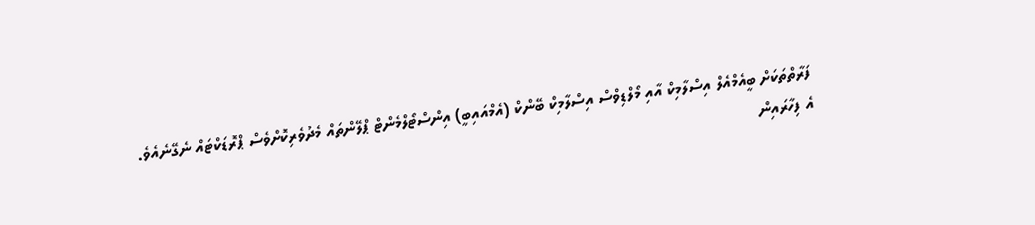ފަރާތްތަކަށް ބީއެމްއެލް އިސްލާމިކް އާއި މޯލްޑިވްސް އިސްލާމިކް ބޭންކް (އެމްއައިބީ) އިންސްޓޯލްމެންޓް ޕްލޭންތައް މެދުވެރިކޮށްވެސް ޕްރޮޑަކްޓައް ނެގޭނެއެވެ.
އެ ފިހާރައިން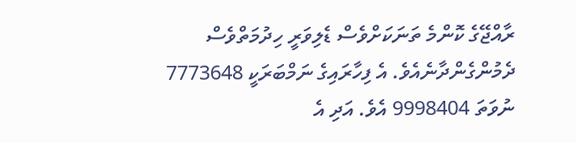ރާއްޖޭގެ ކޮންމެ ތަނަކަށްވެސް ޑެލިވަރީ ހިދުމަތްވެސް ދެމުންގެންދާނެއެވެ. އެ ފިހާރައިގެ ނަމްބަރަކީ 7773648 ނުވަތަ 9998404 އެވެ. އަދި އެ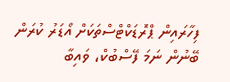ފިހާރައިން ޕްރޮޑަކްޓްސްތަކަށް އޯޑަރު ކުރަން ބޭނުން ނަމަ ފޭސްބުކް، ވައިބާ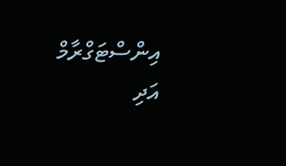އިންސްޓަގްރާމް އަދި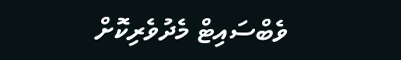ވެބްސައިޓް މެދުވެރިކޮށް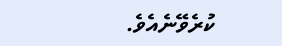ކުރެވޭނެއެވެ.